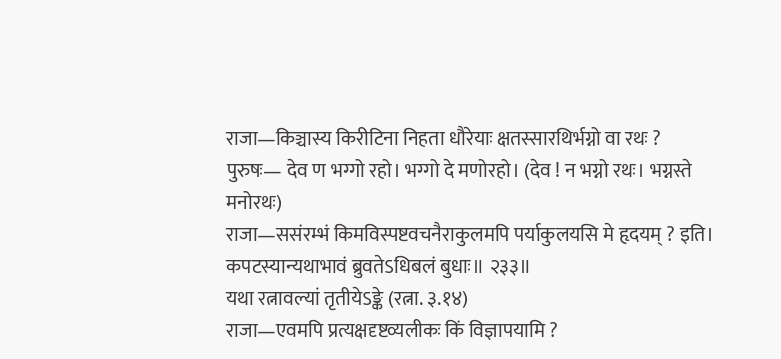राजा—किञ्चास्य किरीटिना निहता धौरेयाः क्षतस्सारथिर्भग्नो वा रथः ?
पुरुषः— देव ण भग्गो रहो। भग्गो दे मणोरहो। (देव ! न भग्नो रथः। भग्नस्ते मनोरथः)
राजा—ससंरम्भं किमविस्पष्टवचनैराकुलमपि पर्याकुलयसि मे हृदयम् ? इति।
कपटस्यान्यथाभावं ब्रुवतेऽधिबलं बुधाः॥ २३३॥
यथा रत्नावल्यां तृतीयेऽङ्के (रत्ना. ३.१४)
राजा—एवमपि प्रत्यक्षदृष्टव्यलीकः किं विज्ञापयामि ?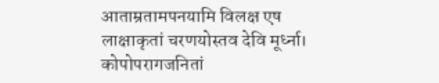आताम्रतामपनयामि विलक्ष एष लाक्षाकृतां चरणयोस्तव देवि मूर्ध्ना।
कोपोपरागजनितां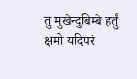तु मुखेन्दुबिम्बे हर्तुं क्षमो यदिपरं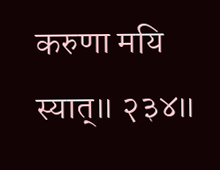करुणा मयि स्यात्॥ २३४॥